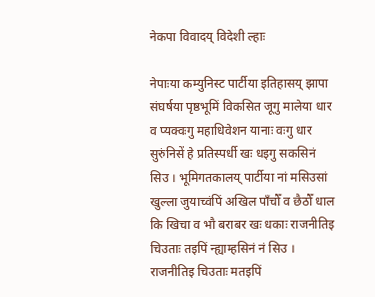नेकपा विवादय् विदेशी ल्हाः

नेपाःया कम्युनिस्ट पार्टीया इतिहासय् झापा संघर्षया पृष्ठभूमिं विकसित जूगु मालेया धार व प्यक्वःगु महाधिवेशन यानाः वःगु धार सुरुंनिसें हे प्रतिस्पर्धी खः धइगु सकसिनं सिउ । भूमिगतकालय् पार्टीया नां मसिउसां खुल्ला जुयाच्वंपिं अखिल पाँचौँ व छैठौँ धाल कि खिचा व भौ बराबर खः धकाः राजनीतिइ चिउताः तइपिं न्ह्याम्हसिनं नं सिउ । राजनीतिइ चिउताः मतइपिं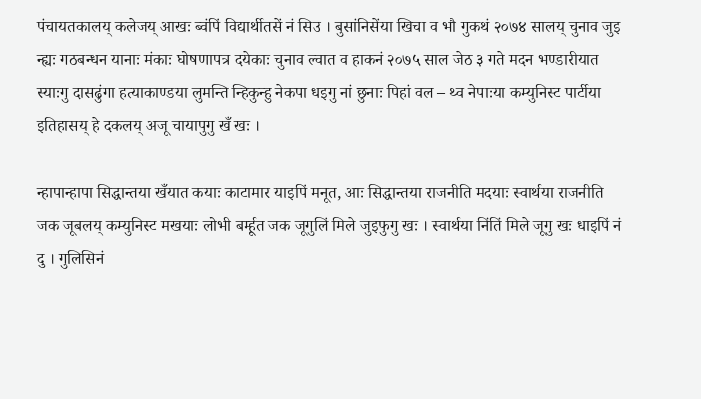पंचायतकालय् कलेजय् आखः ब्वंपिं विद्यार्थीतसें नं सिउ । बुसांनिसेंया खिचा व भौ गुकथं २०७४ सालय् चुनाव जुइ न्ह्यः गठबन्धन यानाः मंकाः घोषणापत्र दयेकाः चुनाव ल्वात व हाकनं २०७५ साल जेठ ३ गते मदन भण्डारीयात स्याःगु दासढुंगा हत्याकाण्डया लुमन्ति न्हिकुन्हु नेकपा धइगु नां छुनाः पिहां वल – थ्व नेपाःया कम्युनिस्ट पार्टीया इतिहासय् हे दकलय् अजू चायापुगु खँ खः ।

न्हापान्हापा सिद्धान्तया खँयात कयाः काटामार याइपिं मनूत, आः सिद्धान्तया राजनीति मदयाः स्वार्थया राजनीति जक जूबलय् कम्युनिस्ट मखयाः लोभी बर्म्हूत जक जूगुलिं मिले जुइफुगु खः । स्वार्थया निंतिं मिले जूगु खः धाइपिं नं दु । गुलिसिनं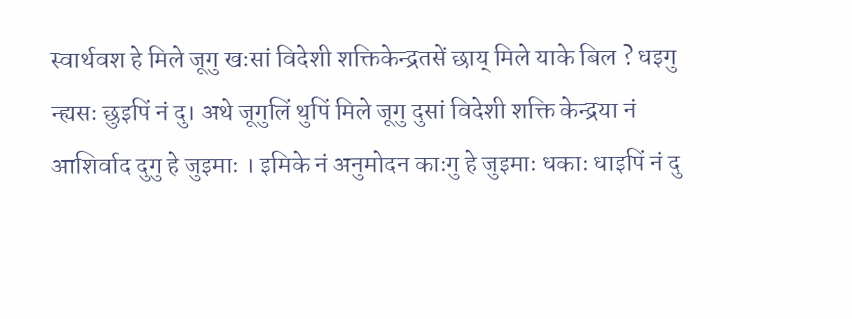स्वार्थवश हे मिले जूगु खःसां विदेशी शक्तिकेन्द्रतसें छाय् मिले याके बिल ? धइगु न्ह्यसः छुइपिं नं दु। अथे जूगुलिं थुपिं मिले जूगु दुसां विदेशी शक्ति केन्द्रया नं आशिर्वाद दुगु हे जुइमाः । इमिके नं अनुमोदन काःगु हे जुइमाः धकाः धाइपिं नं दु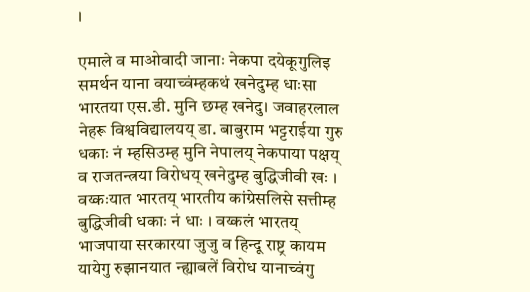।

एमाले व माओवादी जानाः नेकपा दयेकूगुलिइ समर्थन याना वयाच्वंम्हकथं खनेदुम्ह धाःसा भारतया एस.डी. मुनि छम्ह खनेदु। जवाहरलाल नेहरू विश्वविद्यालयय् डा. बाबुराम भट्टराईया गुरु धकाः नं म्हसिउम्ह मुनि नेपालय् नेकपाया पक्षय् व राजतन्त्रया विरोधय् खनेदुम्ह बुद्धिजीवी खः । वय्कःयात भारतय् भारतीय कांग्रेसलिसे सत्तीम्ह बुद्धिजीवी धकाः नं धाः । वय्कलं भारतय् भाजपाया सरकारया जुजु व हिन्दू राष्ट्र कायम यायेगु रुझानयात न्ह्याबलें विरोध यानाच्वंगु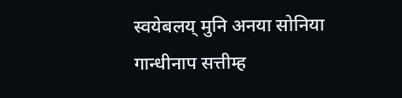स्वयेबलय् मुनि अनया सोनिया गान्धीनाप सत्तीम्ह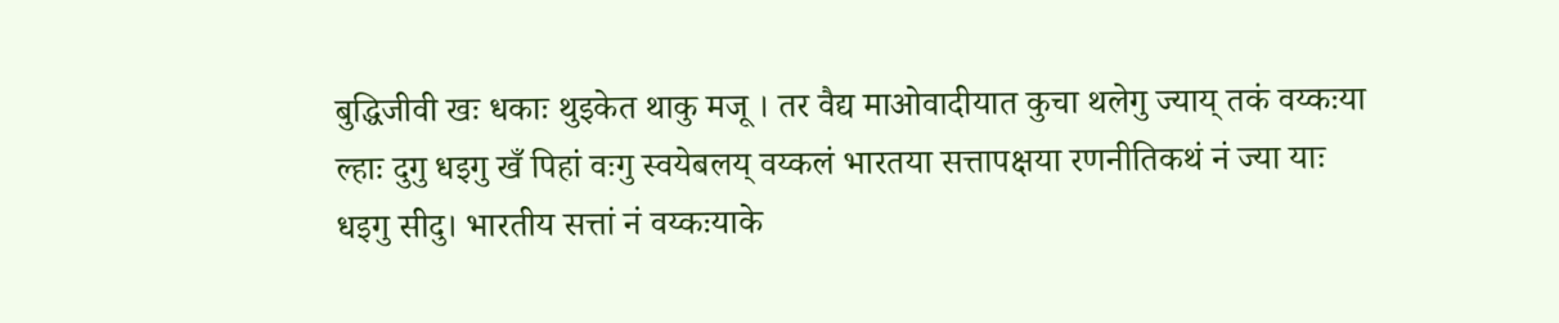बुद्धिजीवी खः धकाः थुइकेत थाकु मजू । तर वैद्य माओवादीयात कुचा थलेगु ज्याय् तकं वय्कःया ल्हाः दुगु धइगु खँ पिहां वःगु स्वयेबलय् वय्कलं भारतया सत्तापक्षया रणनीतिकथं नं ज्या याः धइगु सीदु। भारतीय सत्तां नं वय्कःयाके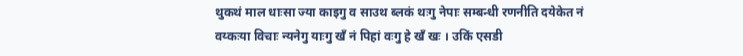थुकथं माल धाःसा ज्या काइगु व साउथ ब्लकं थःगु नेपाः सम्बन्धी रणनीति दयेकेत नं वय्कःया विचाः न्यनेगु याःगु खँ नं पिहां वःगु हे खँ खः । उकिं एसडी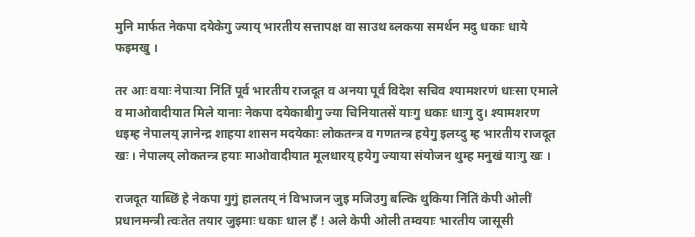मुनि मार्फत नेकपा दयेकेगु ज्याय् भारतीय सत्तापक्ष वा साउथ ब्लकया समर्थन मदु धकाः धाये फइमखु ।

तर आः वयाः नेपाःया निंतिं पूर्व भारतीय राजदूत व अनया पूर्व विदेश सचिव श्यामशरणं धाःसा एमाले व माओवादीयात मिले यानाः नेकपा दयेकाबीगु ज्या चिनियातसें याःगु धकाः धाःगु दु। श्यामशरण धइम्ह नेपालय् ज्ञानेन्द्र शाहया शासन मदयेकाः लोकतन्त्र व गणतन्त्र हयेगु इलय्दु म्ह भारतीय राजदूत खः । नेपालय् लोकतन्त्र हयाः माओवादीयात मूलधारय् हयेगु ज्याया संयोजन थुम्ह मनुखं याःगु खः ।

राजदूत याब्छिं हे नेकपा गुगुं हालतय् नं विभाजन जुइ मजिउगु बल्कि थुकिया निंतिं केपी ओलीं प्रधानमन्त्री त्वःतेत तयार जुइमाः धकाः धाल हँ ! अले केपी ओली तम्वयाः भारतीय जासूसी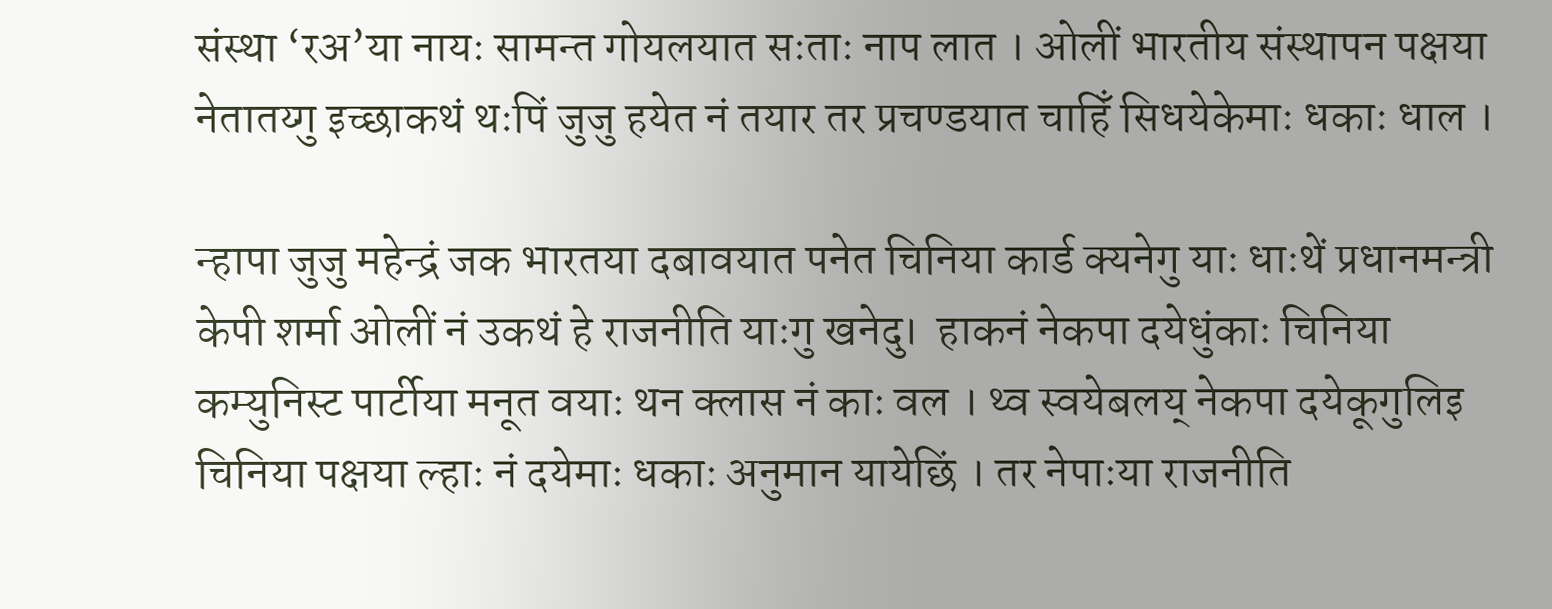संस्था ‘रअ’या नायः सामन्त गोयलयात सःताः नाप लात । ओलीं भारतीय संस्थापन पक्षया नेतातय्गु इच्छाकथं थःपिं जुजु हयेत नं तयार तर प्रचण्डयात चाहिँ सिधयेकेमाः धकाः धाल ।

न्हापा जुजु महेन्द्रं जक भारतया दबावयात पनेत चिनिया कार्ड क्यनेगु याः धाःथें प्रधानमन्त्री केपी शर्मा ओलीं नं उकथं हे राजनीति याःगु खनेदु।  हाकनं नेकपा दयेधुंकाः चिनिया कम्युनिस्ट पार्टीया मनूत वयाः थन क्लास नं काः वल । थ्व स्वयेबलय् नेकपा दयेकूगुलिइ चिनिया पक्षया ल्हाः नं दयेमाः धकाः अनुमान यायेछिं । तर नेपाःया राजनीति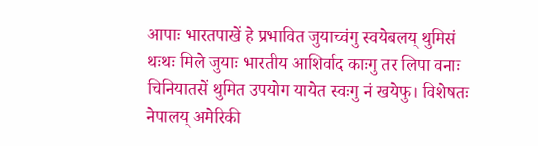आपाः भारतपाखें हे प्रभावित जुयाच्वंगु स्वयेबलय् थुमिसं थःथः मिले जुयाः भारतीय आशिर्वाद काःगु तर लिपा वनाः चिनियातसें थुमित उपयोग यायेत स्वःगु नं खयेफु। विशेषतः नेपालय् अमेरिकी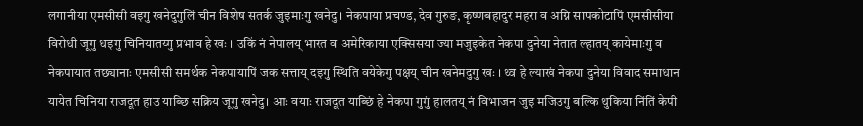लगानीया एमसीसी वइगु खनेदुगुलिं चीन विशेष सतर्क जुइमाःगु खनेदु। नेकपाया प्रचण्ड, देव गुरुङ, कृष्णबहादुर महरा व अग्नि सापकोटापिं एमसीसीया विरोधी जूगु धइगु चिनियातय्गु प्रभाव हे खः । उकिं नं नेपालय् भारत व अमेरिकाया एक्सिसया ज्या मजुइकेत नेकपा दुनेया नेतात ल्हातय् कायेमाःगु व नेकपायात तछ्यानाः एमसीसी समर्थक नेकपायापिं जक सत्ताय् दइगु स्थिति वयेकेगु पक्षय् चीन खनेमदुगु खः । थ्व हे ल्याखं नेकपा दुनेया विवाद समाधान यायेत चिनिया राजदूत हाउ याब्छि सक्रिय जूगु खनेदु। आः वयाः राजदूत याब्छिं हे नेकपा गुगुं हालतय् नं विभाजन जुइ मजिउगु बल्कि थुकिया निंतिं केपी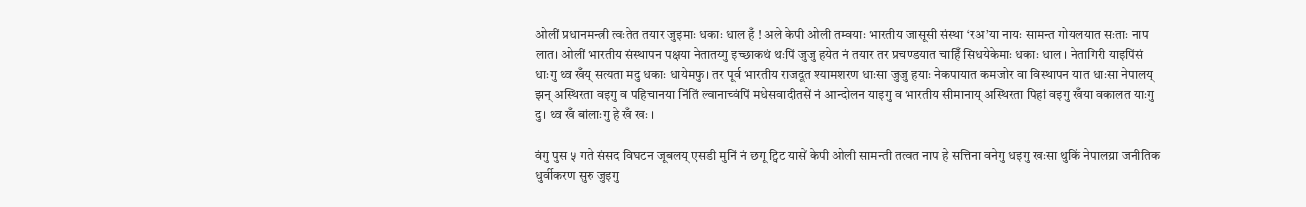ओलीं प्रधानमन्त्री त्वःतेत तयार जुइमाः धकाः धाल हँ ! अले केपी ओली तम्वयाः भारतीय जासूसी संस्था ‘रअ’या नायः सामन्त गोयलयात सःताः नाप लात। ओलीं भारतीय संस्थापन पक्षया नेतातय्गु इच्छाकथं थःपिं जुजु हयेत नं तयार तर प्रचण्डयात चाहिँ सिधयेकेमाः धकाः धाल । नेतागिरी याइपिंसं धाःगु थ्व खँय् सत्यता मदु धकाः धायेमफु। तर पूर्व भारतीय राजदूत श्यामशरण धाःसा जुजु हयाः नेकपायात कमजोर वा विस्थापन यात धाःसा नेपालय् झन् अस्थिरता वइगु व पहिचानया निंतिं ल्वानाच्वंपिं मधेसवादीतसें नं आन्दोलन याइगु व भारतीय सीमानाय् अस्थिरता पिहां वइगु खँया वकालत याःगु दु। थ्व खँ बांलाःगु हे खँ खः ।

वंगु पुस ५ गते संसद विघटन जूबलय् एसडी मुनिं नं छगू ट्विट यासें केपी ओली सामन्ती तत्वत नाप हे सत्तिना वनेगु धइगु खःसा थुकिं नेपालय्रा जनीतिक धुर्वीकरण सुरु जुइगु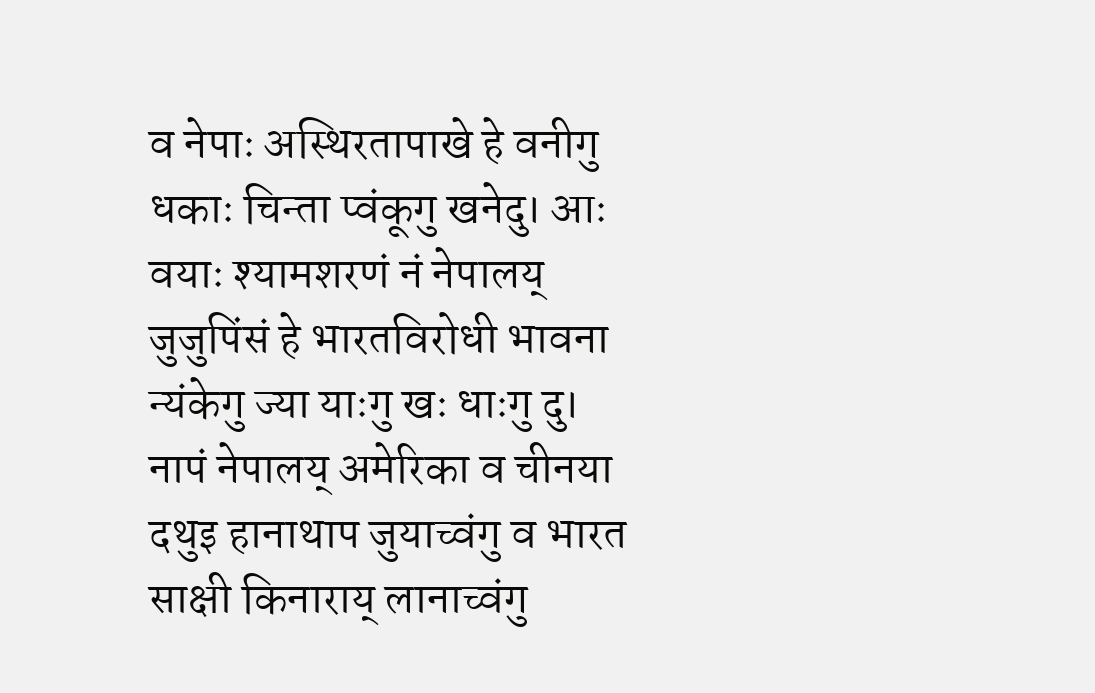व नेपाः अस्थिरतापाखे हे वनीगु धकाः चिन्ता प्वंकूगु खनेदु। आः वयाः श्यामशरणं नं नेपालय् जुजुपिंसं हे भारतविरोधी भावना न्यंकेगु ज्या याःगु खः धाःगु दु। नापं नेपालय् अमेरिका व चीनया दथुइ हानाथाप जुयाच्वंगु व भारत साक्षी किनाराय् लानाच्वंगु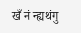खँ नं न्ह्यथंगु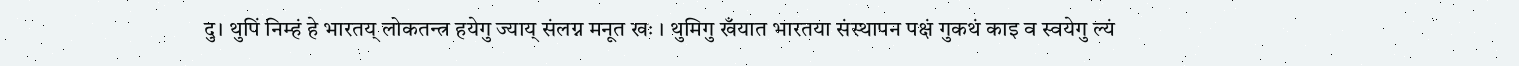दु। थुपिं निम्हं हे भारतय् लोकतन्त्र हयेगु ज्याय् संलग्न मनूत खः । थुमिगु खँयात भारतया संस्थापन पक्षं गुकथं काइ व स्वयेगु ल्यं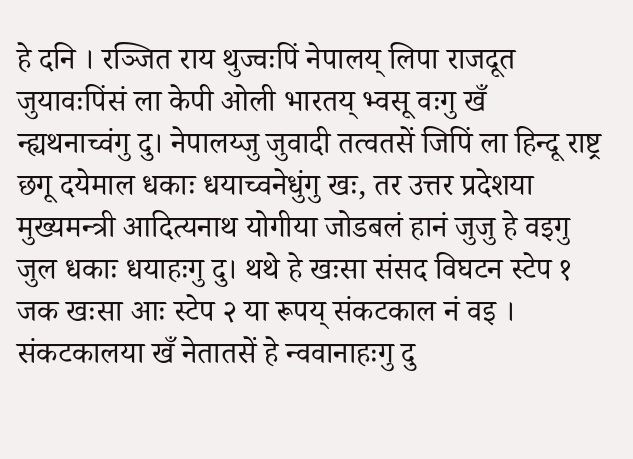हे दनि । रञ्जित राय थुज्वःपिं नेपालय् लिपा राजदूत जुयावःपिंसं ला केपी ओली भारतय् भ्वसू वःगु खँ न्ह्यथनाच्वंगु दु। नेपालय्जु जुवादी तत्वतसें जिपिं ला हिन्दू राष्ट्र छगू दयेमाल धकाः धयाच्वनेधुंगु खः, तर उत्तर प्रदेशया मुख्यमन्त्री आदित्यनाथ योगीया जोडबलं हानं जुजु हे वइगु जुल धकाः धयाहःगु दु। थथे हे खःसा संसद विघटन स्टेप १ जक खःसा आः स्टेप २ या रूपय् संकटकाल नं वइ । संकटकालया खँ नेतातसें हे न्ववानाहःगु दु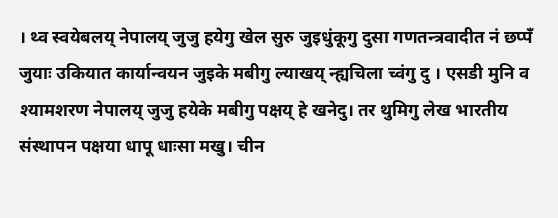। थ्व स्वयेबलय् नेपालय् जुजु हयेगु खेल सुरु जुइधुंकूगु दुसा गणतन्त्रवादीत नं छप्पँ जुयाः उकियात कार्यान्वयन जुइके मबीगु ल्याखय् न्ह्यचिला च्वंगु दु । एसडी मुनि व श्यामशरण नेपालय् जुजु हयेके मबीगु पक्षय् हे खनेदु। तर थुमिगु लेख भारतीय संस्थापन पक्षया धापू धाःसा मखु। चीन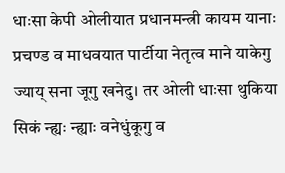धाःसा केपी ओलीयात प्रधानमन्त्री कायम यानाः प्रचण्ड व माधवयात पार्टीया नेतृत्व माने याकेगु ज्याय् सना जूगु खनेदु। तर ओली धाःसा थुकिया सिकं न्ह्यः न्ह्याः वनेधुंकूगु व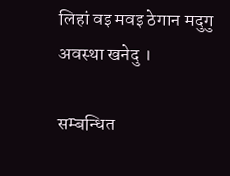लिहां वइ मवइ ठेगान मदुगु अवस्था खनेदु ।

सम्बन्धित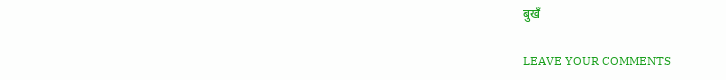बुखँ

LEAVE YOUR COMMENTS